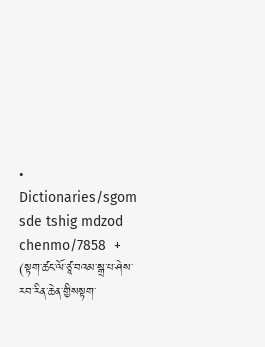• Dictionaries/sgom sde tshig mdzod chenmo/7858  + (སྟག་ཚང་ལོ་ཙཱ་བའམ་སྒྲ་པ་ཤེས་རབ་རིན་ཆེན་གྱིསསྟག་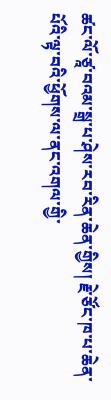ཚང་ལོ་ཙཱ་བའམ་སྒྲ་པ་ཤེས་རབ་རིན་ཆེན་གྱིས། རྗེ་ཙོང་ཁ་པ་ཆེན་པོའི་ལྟ་བའི་ཕྱོགས་ལ་ནང་འགལ་གྱི་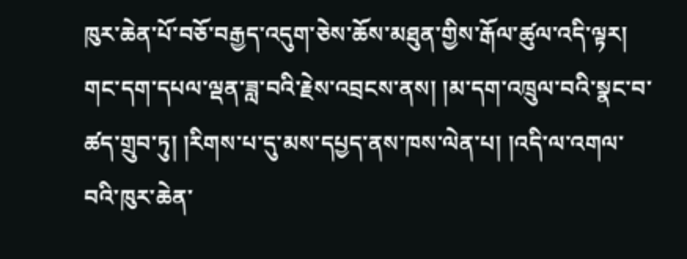ཁུར་ཆེན་པོ་བཅོ་བརྒྱད་འདུག་ཅེས་ཆོས་མཐུན་གྱིས་རྒོལ་ཚུལ་འདི་ལྟར། གང་དག་དཔལ་ལྡན་ཟླ་བའི་རྗེས་འབྲངས་ནས། །མ་དག་འཁྲུལ་བའི་སྣང་བ་ཚད་གྲུབ་ཏུ། །རིགས་པ་དུ་མས་དཔྱད་ནས་ཁས་ལེན་པ། །འདི་ལ་འགལ་བའི་ཁུར་ཆེན་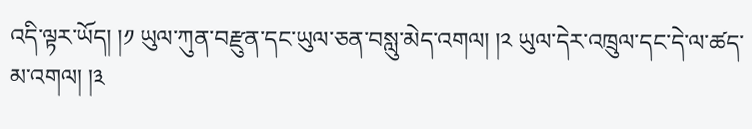འདི་ལྟར་ཡོད། །༡ ཡུལ་ཀུན་བརྫུན་དང་ཡུལ་ཅན་བསླུ་མེད་འགལ། །༢ ཡུལ་དེར་འཁྲུལ་དང་དེ་ལ་ཚད་མ་འགལ། །༣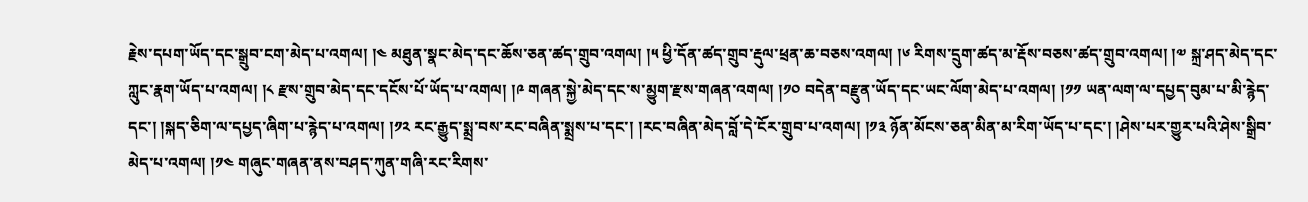རྗེས་དཔག་ཡོད་དང་སྒྲུབ་ངག་མེད་པ་འགལ། །༤ མཐུན་སྣང་མེད་དང་ཆོས་ཅན་ཚད་གྲུབ་འགལ། །༥ ཕྱི་དོན་ཚད་གྲུབ་རྡུལ་ཕྲན་ཆ་བཅས་འགལ། །༦ རིགས་དྲུག་ཚད་མ་རྡོས་བཅས་ཚད་གྲུབ་འགལ། །༧ སྐྲ་ཤད་མེད་དང་ཀླུང་རྣག་ཡོད་པ་འགལ། །༨ རྫས་གྲུབ་མེད་དང་དངོས་པོ་ཡོད་པ་འགལ། །༩ གཞན་སྐྱེ་མེད་དང་ས་མྱུག་རྫས་གཞན་འགལ། །༡༠ བདེན་བརྫུན་ཡོད་དང་ཡང་ལོག་མེད་པ་འགལ། །༡༡ ཡན་ལག་ལ་དཔྱད་བུམ་པ་མི་རྙེད་དང་། །སྐད་ཅིག་ལ་དཔྱད་ཞིག་པ་རྙེད་པ་འགལ། །༡༢ རང་རྒྱུད་སྨྲ་བས་རང་བཞིན་སྨྲས་པ་དང་། །རང་བཞིན་མེད་བློ་དེ་ངོར་གྲུབ་པ་འགལ། །༡༣ ཉོན་མོངས་ཅན་མིན་མ་རིག་ཡོད་པ་དང་། །ཤེས་པར་གྱུར་པའི་ཤེས་སྒྲིབ་མེད་པ་འགལ། །༡༤ གཞུང་གཞན་ནས་བཤད་ཀུན་གཞི་རང་རིགས་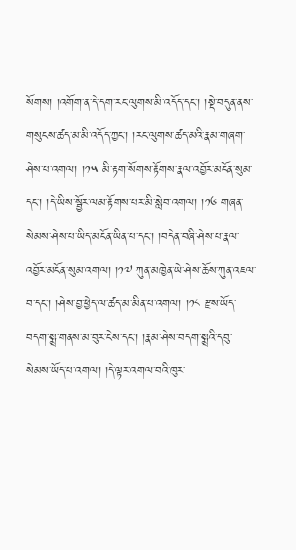སོགས། །འགོག་ན་དེ་དག་རང་ལུགས་མི་འདོད་དང་། །སྡེ་བདུན་ནས་གསུངས་ཚད་མ་མི་འདོད་ཀྱང་། །རང་ལུགས་ཚད་མའི་རྣམ་གཞག་ཤེས་པ་འགལ། །༡༥ མི་རྟག་སོགས་རྟོགས་རྣལ་འབྱོར་མངོན་སུམ་དང་། །དེ་ཡིས་སྦྱོར་ལམ་རྟོགས་པར་མི་སླེབ་འགལ། །༡༦ གཞན་སེམས་ཤེས་པ་ཡིད་མངོན་ཡིན་པ་དང་། །བདེན་བཞི་ཤེས་པ་རྣལ་འབྱོར་མངོན་སུམ་འགལ། །༡༧ ཀུན་མཁྱེན་ཡེ་ཤེས་ཆོས་ཀུན་འཇལ་བ་དང་། །ཤེས་བྱ་ཕྱེད་ལ་ཚད་མ་མིན་པ་འགལ། །༡༨ རྫས་ཡོད་བདག་སྨྲ་གནས་མ་བུར་ངེས་དང་། །རྣམ་ཤེས་བདག་སྨྲའི་དབུ་སེམས་ཡོད་པ་འགལ། །དེ་ལྟར་འགལ་བའི་ཁུར་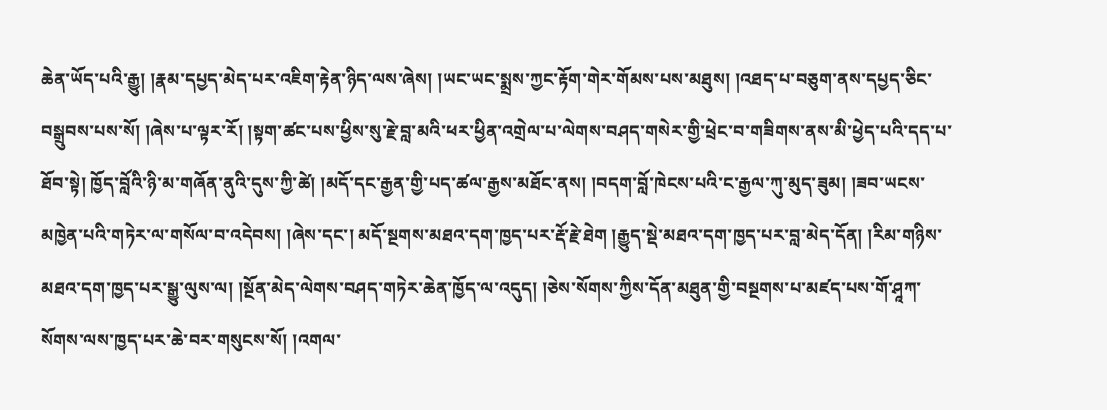ཆེན་ཡོད་པའི་རྒྱུ། །རྣམ་དཔྱད་མེད་པར་འཇིག་རྟེན་ཉིད་ལས་ཞེས། །ཡང་ཡང་སྨྲས་ཀྱང་རྟོག་གེར་གོམས་པས་མཐུས། །འཐད་པ་བཅུག་ནས་དཔྱད་ཅིང་བསྒྲུབས་པས་སོ། །ཞེས་པ་ལྟར་རོ། །སྟག་ཚང་པས་ཕྱིས་སུ་རྗེ་བླ་མའི་ཕར་ཕྱིན་འགྲེལ་པ་ལེགས་བཤད་གསེར་གྱི་ཕྲེང་བ་གཟིགས་ནས་མི་ཕྱེད་པའི་དད་པ་ཐོབ་སྟེ། ཁྱོད་བློའི་ཉི་མ་གཞོན་ནུའི་དུས་ཀྱི་ཚེ། །མདོ་དང་རྒྱན་གྱི་པད་ཚལ་རྒྱས་མཐོང་ནས། །བདག་བློ་ཁེངས་པའི་ང་རྒྱལ་ཀུ་མུད་ཟུམ། །ཟབ་ཡངས་མཁྱེན་པའི་གཏེར་ལ་གསོལ་བ་འདེབས། །ཞེས་དང་། མདོ་སྔགས་མཐའ་དག་ཁྱད་པར་རྡོ་རྗེ་ཐེག །རྒྱུད་སྡེ་མཐའ་དག་ཁྱད་པར་བླ་མེད་དོན། །རིམ་གཉིས་མཐའ་དག་ཁྱད་པར་སྒྱུ་ལུས་ལ། །སྔོན་མེད་ལེགས་བཤད་གཏེར་ཆེན་ཁྱོད་ལ་འདུད། །ཅེས་སོགས་ཀྱིས་དོན་མཐུན་གྱི་བསྔགས་པ་མཛད་པས་གོ་ཤཱཀ་སོགས་ལས་ཁྱད་པར་ཆེ་བར་གསུངས་སོ། །འགལ་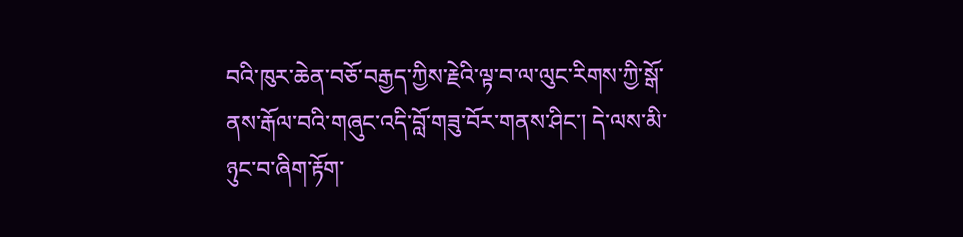བའི་ཁུར་ཆེན་བཅོ་བརྒྱད་ཀྱིས་རྗེའི་ལྟ་བ་ལ་ལུང་རིགས་ཀྱི་སྒོ་ནས་རྒོལ་བའི་གཞུང་འདི་བློ་གཟུ་བོར་གནས་ཤིང་། དེ་ལས་མི་ཉུང་བ་ཞིག་རྟོག་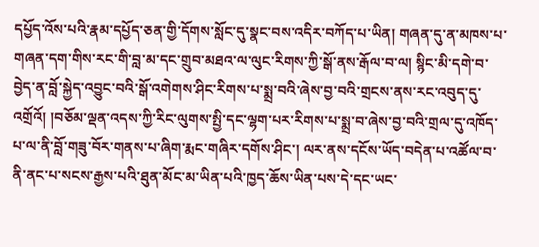དཔྱོད་འོས་པའི་རྣམ་དཔྱོད་ཅན་གྱི་དོགས་སློང་དུ་སྣང་བས་འདིར་བཀོད་པ་ཡིན། གཞན་དུ་ན་མཁས་པ་གཞན་དག་གིས་རང་གི་བླ་མ་དང་གྲུབ་མཐའ་ལ་ལུང་རིགས་ཀྱི་སྒོ་ནས་རྒོལ་བ་ལ། སྙིང་མི་དགེ་བ་བྱེད་ན་བློ་སྐྱེད་འབྱུང་བའི་སྒོ་འགེགས་ཤིང་རིགས་པ་སྨྲ་བའི་ཞེས་བྱ་བའི་གྲངས་ནས་རང་འབུད་དུ་འགྲོའོ། །བཅོམ་ལྡན་འདས་ཀྱི་རིང་ལུགས་སྤྱི་དང་ལྷག་པར་རིགས་པ་སྨྲ་བ་ཞེས་བྱ་བའི་གྲལ་དུ་འཁོད་པ་ལ་ནི་བློ་གཟུ་བོར་གནས་པ་ཞིག་རྨང་གཞིར་དགོས་ཤིང་། ལར་ནས་དངོས་ཡོད་བདེན་པ་འཚོལ་བ་ནི་ནང་པ་སངས་རྒྱས་པའི་ཐུན་མོང་མ་ཡིན་པའི་ཁྱད་ཆོས་ཡིན་པས་དེ་དང་ཡང་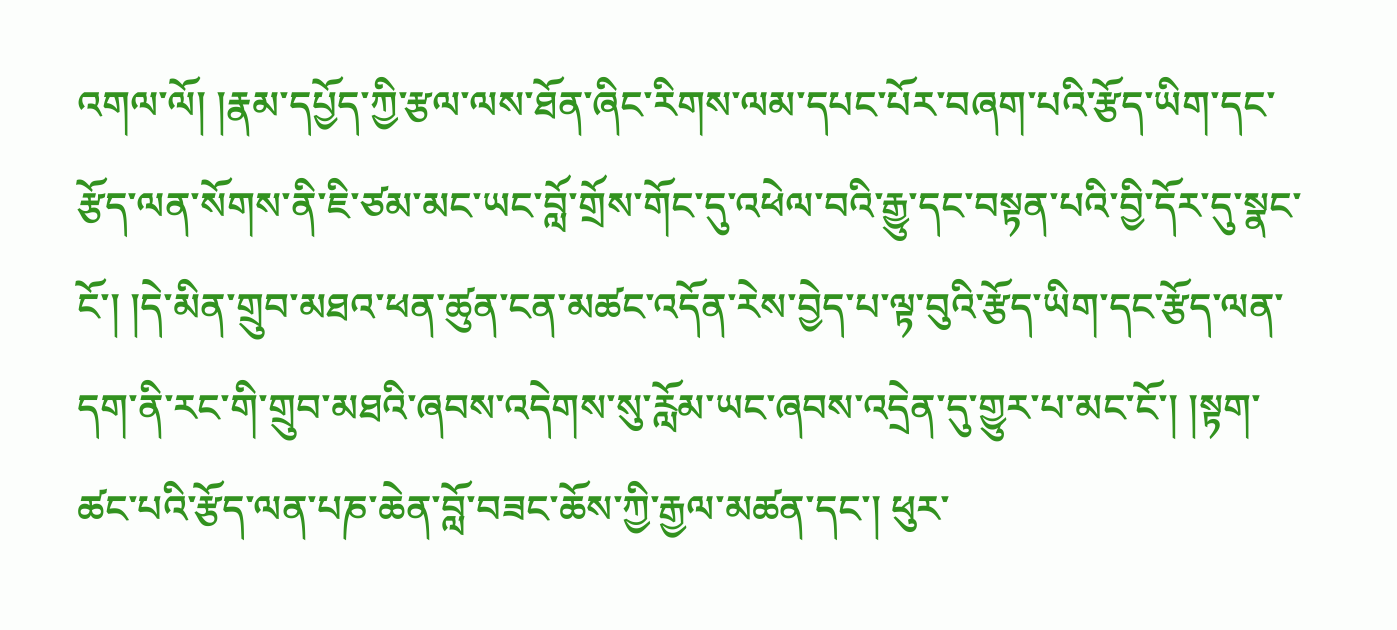འགལ་ལོ། །རྣམ་དཔྱོད་ཀྱི་རྩལ་ལས་ཐོན་ཞིང་རིགས་ལམ་དཔང་པོར་བཞག་པའི་རྩོད་ཡིག་དང་རྩོད་ལན་སོགས་ནི་ཇི་ཙམ་མང་ཡང་བློ་གྲོས་གོང་དུ་འཕེལ་བའི་རྒྱུ་དང་བསྟན་པའི་བྱི་དོར་དུ་སྣང་ངོ་། །དེ་མིན་གྲུབ་མཐའ་ཕན་ཚུན་ངན་མཚང་འདོན་རེས་བྱེད་པ་ལྟ་བུའི་རྩོད་ཡིག་དང་རྩོད་ལན་དག་ནི་རང་གི་གྲུབ་མཐའི་ཞབས་འདེགས་སུ་རློམ་ཡང་ཞབས་འདྲེན་དུ་གྱུར་པ་མང་ངོ་། །སྟག་ཚང་པའི་རྩོད་ལན་པཎ་ཆེན་བློ་བཟང་ཆོས་ཀྱི་རྒྱལ་མཚན་དང་། ཕུར་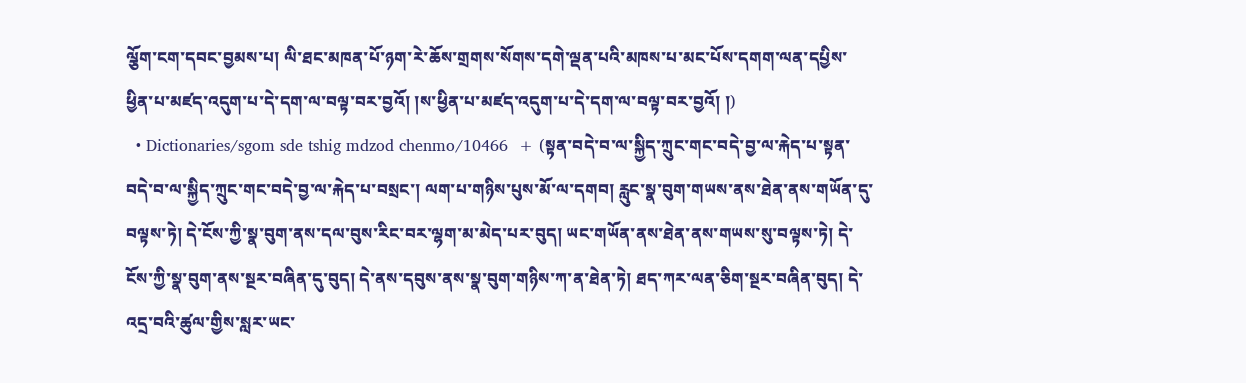ལྕོག་ངག་དབང་བྱམས་པ། ལི་ཐང་མཁན་པོ་ཉག་རེ་ཆོས་གྲགས་སོགས་དགེ་ལྡན་པའི་མཁས་པ་མང་པོས་དགག་ལན་དཔྱིས་ཕྱིན་པ་མཛད་འདུག་པ་དེ་དག་ལ་བལྟ་བར་བྱའོ། །ས་ཕྱིན་པ་མཛད་འདུག་པ་དེ་དག་ལ་བལྟ་བར་བྱའོ། །)
  • Dictionaries/sgom sde tshig mdzod chenmo/10466  + (སྟན་བདེ་བ་ལ་སྐྱིད་ཀྲུང་གང་བདེ་བྱ་ལ་རྐེད་པ་སྟན་བདེ་བ་ལ་སྐྱིད་ཀྲུང་གང་བདེ་བྱ་ལ་རྐེད་པ་བསྲང་། ལག་པ་གཉིས་པུས་མོ་ལ་དགབ། རླུང་སྣ་བུག་གཡས་ནས་ཐེན་ནས་གཡོན་དུ་བལྟས་ཏེ། དེ་ངོས་ཀྱི་སྣ་བུག་ནས་དལ་བུས་རིང་བར་ལྷག་མ་མེད་པར་བུད། ཡང་གཡོན་ནས་ཐེན་ནས་གཡས་སུ་བལྟས་ཏེ། དེ་ངོས་ཀྱི་སྣ་བུག་ནས་སྔར་བཞིན་དུ་བུད། དེ་ནས་དབུས་ནས་སྣ་བུག་གཉིས་ཀ་ན་ཐེན་ཏེ། ཐད་ཀར་ལན་ཅིག་སྔར་བཞིན་བུད། དེ་འདྲ་བའི་ཚུལ་གྱིས་སླར་ཡང་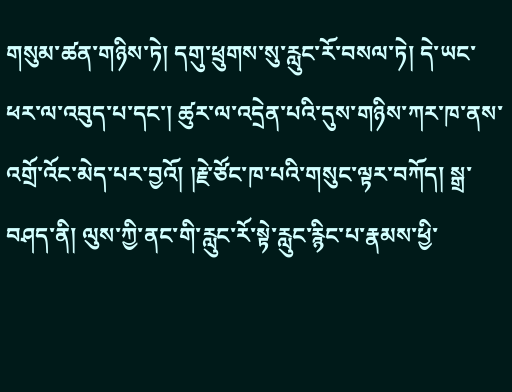གསུམ་ཚན་གཉིས་ཏེ། དགུ་ཕྲུགས་སུ་རླུང་རོ་བསལ་ཏེ། དེ་ཡང་ཕར་ལ་འབུད་པ་དང་། ཚུར་ལ་འདྲེན་པའི་དུས་གཉིས་ཀར་ཁ་ནས་འགྲོ་འོང་མེད་པར་བྱའོ། །རྗེ་ཙོང་ཁ་པའི་གསུང་ལྟར་བཀོད། སྒྲ་བཤད་ནི། ལུས་ཀྱི་ནང་གི་རླུང་རོ་སྟེ་རླུང་རྙིང་པ་རྣམས་ཕྱི་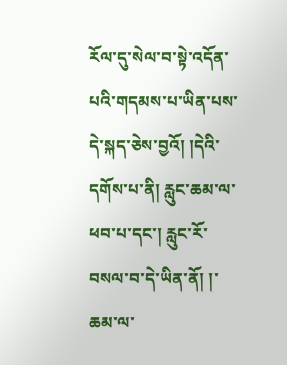རོལ་དུ་སེལ་བ་སྟེ་འདོན་པའི་གདམས་པ་ཡིན་པས་དེ་སྐད་ཅེས་བྱའོ། །དེའི་དགོས་པ་ནི། རླུང་ཆམ་ལ་ཕབ་པ་དང་། རླུང་རོ་བསལ་བ་དེ་ཡིན་ནོ། །་ཆམ་ལ་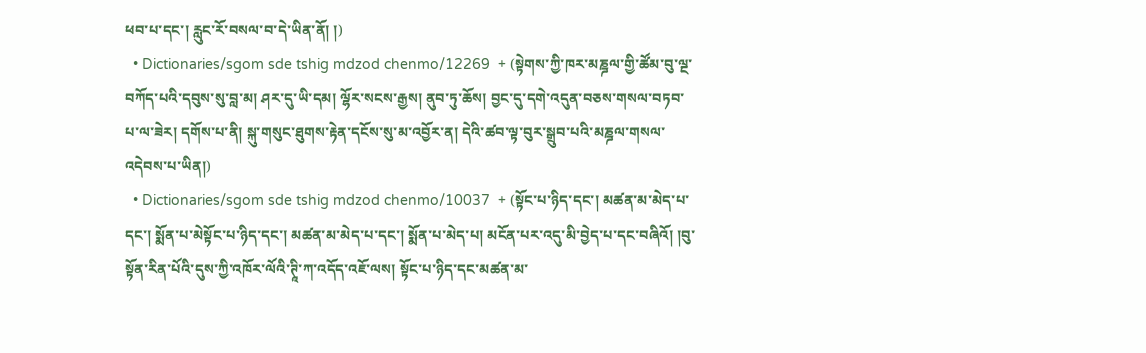ཕབ་པ་དང་། རླུང་རོ་བསལ་བ་དེ་ཡིན་ནོ། །)
  • Dictionaries/sgom sde tshig mdzod chenmo/12269  + (སྟེགས་ཀྱི་ཁར་མཎྜལ་གྱི་ཚོམ་བུ་ལྔ་བཀོད་པའི་དབུས་སུ་བླ་མ། ཤར་དུ་ཡི་དམ། ལྷོར་སངས་རྒྱས། ནུབ་ཏུ་ཆོས། བྱང་དུ་དགེ་འདུན་བཅས་གསལ་བཏབ་པ་ལ་ཟེར། དགོས་པ་ནི། སྐུ་གསུང་ཐུགས་རྟེན་དངོས་སུ་མ་འབྱོར་ན། དེའི་ཚབ་ལྟ་བུར་སྒྲུབ་པའི་མཎྜལ་གསལ་འདེབས་པ་ཡིན།)
  • Dictionaries/sgom sde tshig mdzod chenmo/10037  + (སྟོང་པ་ཉིད་དང་། མཚན་མ་མེད་པ་དང་། སྨོན་པ་མེསྟོང་པ་ཉིད་དང་། མཚན་མ་མེད་པ་དང་། སྨོན་པ་མེད་པ། མངོན་པར་འདུ་མི་བྱེད་པ་དང་བཞིའོ། །བུ་སྟོན་རིན་པོའི་དུས་ཀྱི་འཁོར་ལོའི་ཊཱི་ཀ་འདོད་འཇོ་ལས། སྟོང་པ་ཉིད་དང་མཚན་མ་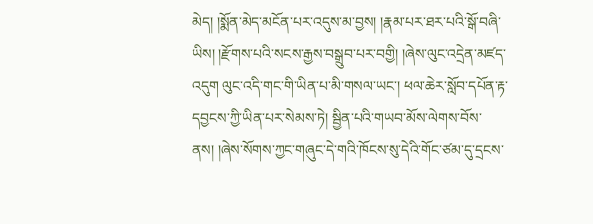མེད། །སྨོན་མེད་མངོན་པར་འདུས་མ་བྱས། །རྣམ་པར་ཐར་པའི་སྒོ་བཞི་ཡིས། །རྫོགས་པའི་སངས་རྒྱས་བསྒྲུབ་པར་བགྱི། །ཞེས་ལུང་འདྲེན་མཛད་འདུག ལུང་འདི་གང་གི་ཡིན་པ་མི་གསལ་ཡང་། ཕལ་ཆེར་སློབ་དཔོན་རྟ་དབྱངས་ཀྱི་ཡིན་པར་སེམས་ཏེ། སྦྱིན་པའི་གཡབ་མོས་ལེགས་བོས་ནས། །ཞེས་སོགས་ཀྱང་གཞུང་དེ་གའི་ཁོངས་སུ་དེའི་གོང་ཙམ་དུ་དྲངས་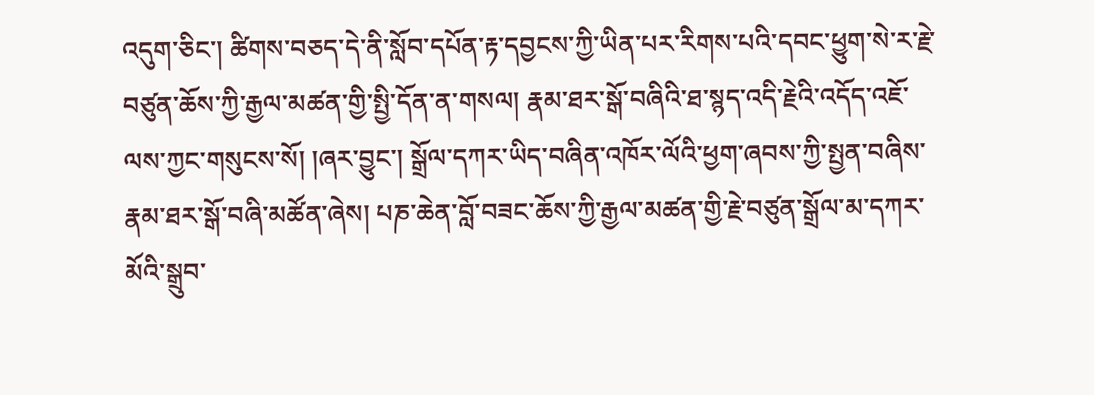འདུག་ཅིང་། ཚིགས་བཅད་དེ་ནི་སློབ་དཔོན་རྟ་དབྱངས་ཀྱི་ཡིན་པར་རིགས་པའི་དབང་ཕྱུག་སེ་ར་རྗེ་བཙུན་ཆོས་ཀྱི་རྒྱལ་མཚན་གྱི་སྤྱི་དོན་ན་གསལ། རྣམ་ཐར་སྒོ་བཞིའི་ཐ་སྙད་འདི་རྗེའི་འདོད་འཇོ་ལས་ཀྱང་གསུངས་སོ། །ཞར་བྱུང་། སྒྲོལ་དཀར་ཡིད་བཞིན་འཁོར་ལོའི་ཕྱག་ཞབས་ཀྱི་སྤྱན་བཞིས་རྣམ་ཐར་སྒོ་བཞི་མཚོན་ཞེས། པཎ་ཆེན་བློ་བཟང་ཆོས་ཀྱི་རྒྱལ་མཚན་གྱི་རྗེ་བཙུན་སྒྲོལ་མ་དཀར་མོའི་སྒྲུབ་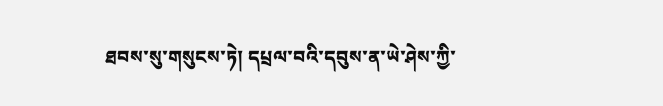ཐབས་སུ་གསུངས་ཏེ། དཔྲལ་བའི་དབུས་ན་ཡེ་ཤེས་ཀྱི་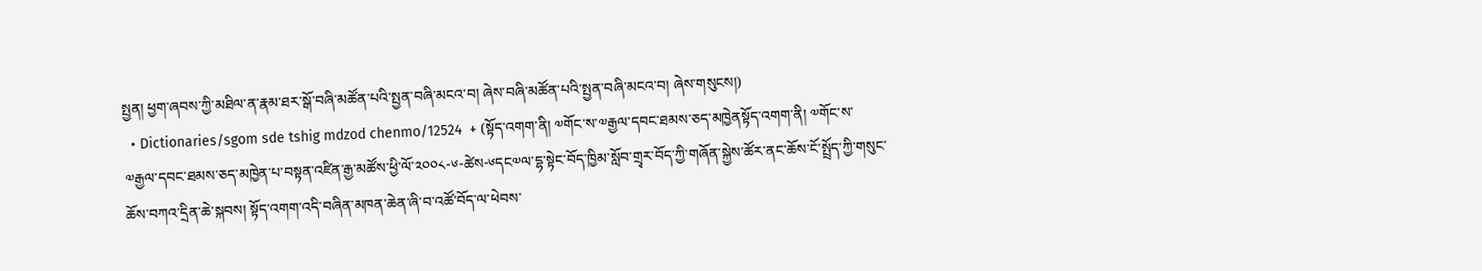སྤྱན། ཕྱག་ཞབས་ཀྱི་མཐིལ་ན་རྣམ་ཐར་སྒོ་བཞི་མཚོན་པའི་སྤྱན་བཞི་མངའ་བ། ཞེས་བཞི་མཚོན་པའི་སྤྱན་བཞི་མངའ་བ། ཞེས་གསུངས།)
  • Dictionaries/sgom sde tshig mdzod chenmo/12524  + (སྟོད་འགག་ནི། ༧གོང་ས་༧རྒྱལ་དབང་ཐམས་ཅད་མཁྱེནསྟོད་འགག་ནི། ༧གོང་ས་༧རྒྱལ་དབང་ཐམས་ཅད་མཁྱེན་པ་བསྟན་འཛིན་རྒྱ་མཚོས་ཕྱི་ལོ་༢༠༠༨-༦-ཚེས-༦དང༧ལ་དྷ་སྟེང་བོད་ཁྱིམ་སློབ་གྲྭར་བོད་ཀྱི་གཞོན་སྐྱེས་ཚོར་ནང་ཆོས་ངོ་སྤྲོད་ཀྱི་གསུང་ཆོས་བཀའ་དྲིན་ཆེ་སྐབས། སྟོད་འགག་འདི་བཞིན་མཁན་ཆེན་ཞི་བ་འཚོ་བོད་ལ་ཕེབས་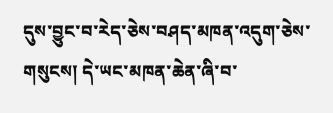དུས་བྱུང་བ་རེད་ཅེས་བཤད་མཁན་འདུག་ཅེས་གསུངས། དེ་ཡང་མཁན་ཆེན་ཞི་བ་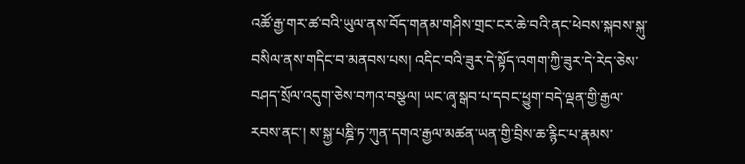འཚོ་རྒྱ་གར་ཚ་བའི་ཡུལ་ནས་བོད་གནམ་གཤིས་གྲང་ངར་ཆེ་བའི་ནང་ཕེབས་སྐབས་སྐུ་བསིལ་ནས་གདིང་བ་མནབས་པས། འདིང་བའི་ཟུར་དེ་སྟོད་འགག་ཀྱི་ཟུར་དེ་རེད་ཅེས་བཤད་སྲོལ་འདུག་ཅེས་བཀའ་བསྩལ། ཡང་ཞྭ་སྒབ་པ་དབང་ཕྱུག་བདེ་ལྡན་གྱི་རྒྱལ་རབས་ནང་། ས་སྐྱ་པཎྜི་ཏ་ཀུན་དགའ་རྒྱལ་མཚན་ཡན་གྱི་བྲིས་ཆ་རྙིང་པ་རྣམས་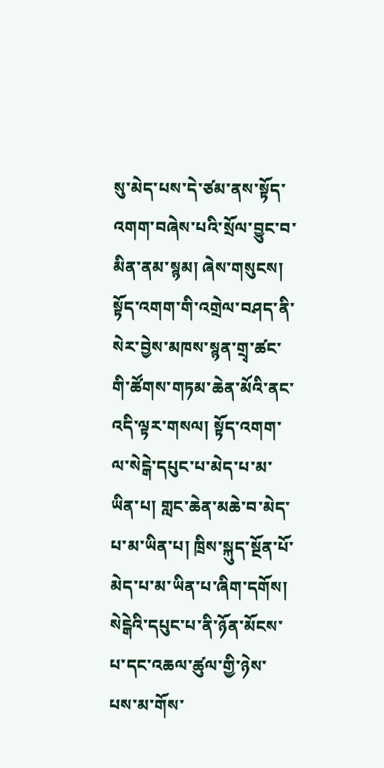སུ་མེད་པས་དེ་ཙམ་ནས་སྟོད་འགག་བཞེས་པའི་སྲོལ་བྱུང་བ་མིན་ནམ་སྙམ། ཞེས་གསུངས། སྟོད་འགག་གི་འགྲེལ་བཤད་ནི་སེར་བྱེས་མཁས་སྙན་གྲྭ་ཚང་གི་ཚོགས་གཏམ་ཆེན་མོའི་ནང་འདི་ལྟར་གསལ། སྟོད་འགག་ལ་སེངྒེ་དཔུང་པ་མེད་པ་མ་ཡིན་པ། གླང་ཆེན་མཆེ་བ་མེད་པ་མ་ཡིན་པ། ཁྲིས་སྐུད་སྔོན་པོ་མེད་པ་མ་ཡིན་པ་ཞིག་དགོས། སེངྒེའི་དཔུང་པ་ནི་ཉོན་མོངས་པ་དང་འཆལ་ཚུལ་གྱི་ཉེས་པས་མ་གོས་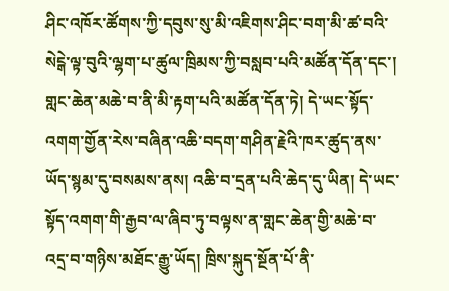ཤིང་འཁོར་ཚོགས་ཀྱི་དབུས་སུ་མི་འཇིགས་ཤིང་བག་མི་ཚ་བའི་སེངྒེ་ལྟ་བུའི་ལྷག་པ་ཚུལ་ཁྲིམས་ཀྱི་བསླབ་པའི་མཚོན་དོན་དང་། གླང་ཆེན་མཆེ་བ་ནི་མི་རྟག་པའི་མཚོན་དོན་ཏེ། དེ་ཡང་སྟོད་འགག་གྱོན་རེས་བཞིན་འཆི་བདག་གཤིན་རྗེའི་ཁར་ཚུད་ནས་ཡོད་སྙམ་དུ་བསམས་ནས། འཆི་བ་དྲན་པའི་ཆེད་དུ་ཡིན། དེ་ཡང་སྟོད་འགག་གི་རྒྱབ་ལ་ཞིབ་ཏུ་བལྟས་ན་གླང་ཆེན་གྱི་མཆེ་བ་འདྲ་བ་གཉིས་མཐོང་རྒྱུ་ཡོད། ཁྲིས་སྐུད་སྔོན་པོ་ནི་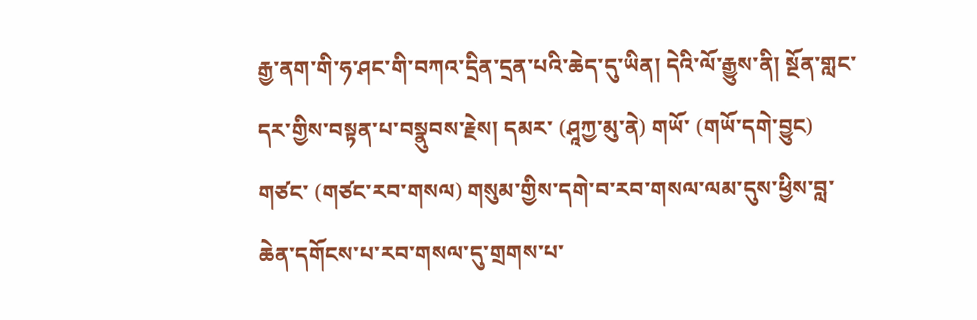རྒྱ་ནག་གི་ཧ་ཤང་གི་བཀའ་དྲིན་དྲན་པའི་ཆེད་དུ་ཡིན། དེའི་ལོ་རྒྱུས་ནི། སྔོན་གླང་དར་གྱིས་བསྟན་པ་བསྣུབས་རྗེས། དམར་ (ཤཱཀྱ་མུ་ནེ) གཡོ་ (གཡོ་དགེ་བྱུང) གཙང་ (གཙང་རབ་གསལ) གསུམ་གྱིས་དགེ་བ་རབ་གསལ་ལམ་དུས་ཕྱིས་བླ་ཆེན་དགོངས་པ་རབ་གསལ་དུ་གྲགས་པ་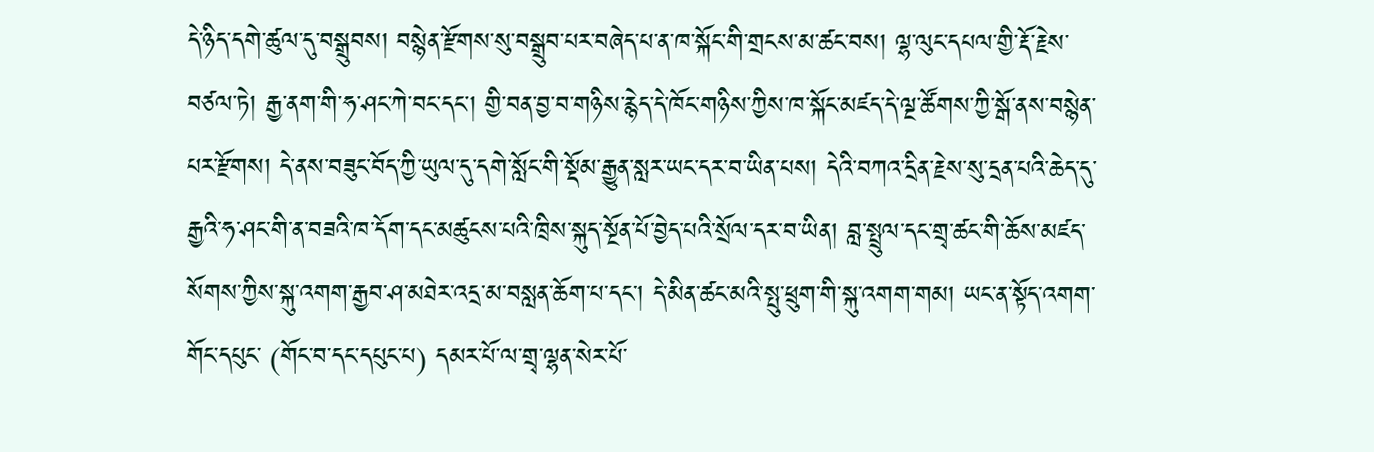དེ་ཉིད་དགེ་ཚུལ་དུ་བསྒྲུབས། བསྙེན་རྫོགས་སུ་བསྒྲུབ་པར་བཞེད་པ་ན་ཁ་སྐོང་གི་གྲངས་མ་ཚང་བས། ལྷ་ལུང་དཔལ་གྱི་རྡོ་རྗེས་བཙལ་ཏེ། རྒྱ་ནག་གི་ཧ་ཤང་ཀེ་བང་དང་། གྱི་བན་བྱ་བ་གཉིས་རྙེད་དེ་ཁོང་གཉིས་ཀྱིས་ཁ་སྐོང་མཛད་དེ་ལྔ་ཚོགས་ཀྱི་སྒོ་ནས་བསྙེན་པར་རྫོགས། དེ་ནས་བཟུང་བོད་ཀྱི་ཡུལ་དུ་དགེ་སློང་གི་སྡོམ་རྒྱུན་སླར་ཡང་དར་བ་ཡིན་པས། དེའི་བཀའ་དྲིན་རྗེས་སུ་དྲན་པའི་ཆེད་དུ་རྒྱའི་ཧ་ཤང་གི་ན་བཟའི་ཁ་དོག་དང་མཚུངས་པའི་ཁྲིས་སྐུད་སྔོན་པོ་བྱེད་པའི་སྲོལ་དར་བ་ཡིན། བླ་སྤྲུལ་དང་གྲྭ་ཚང་གི་ཆོས་མཛད་སོགས་ཀྱིས་སྐུ་འགག་རྒྱབ་ཤ་མཐེར་འདྲ་མ་བསླན་ཆོག་པ་དང་། དེ་མིན་ཚང་མའི་སྤུ་ཕྲུག་གི་སྐུ་འགག་གམ། ཡང་ན་སྟོད་འགག་གོང་དཔུང་ (གོང་བ་དང་དཔུང་པ) དམར་པོ་ལ་གྲྭ་ལྷན་སེར་པོ་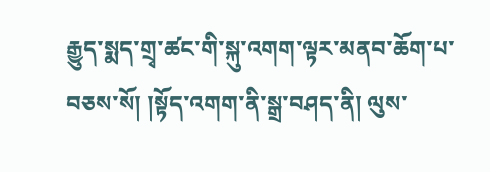རྒྱུད་སྨད་གྲྭ་ཚང་གི་སྐུ་འགག་ལྟར་མནབ་ཆོག་པ་བཅས་སོ། །སྟོད་འགག་ནི་སྒྲ་བཤད་ནི། ལུས་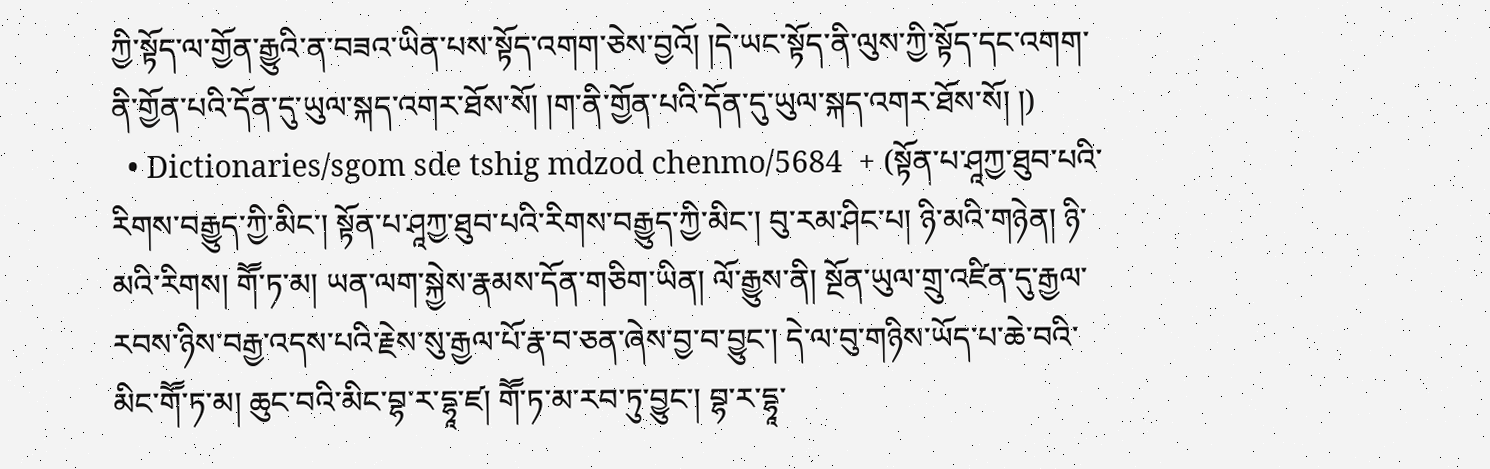ཀྱི་སྟོད་ལ་གྱོན་རྒྱུའི་ན་བཟའ་ཡིན་པས་སྟོད་འགག་ཅེས་བྱའོ། །དེ་ཡང་སྟོད་ནི་ལུས་ཀྱི་སྟོད་དང་འགག་ནི་གྱོན་པའི་དོན་དུ་ཡུལ་སྐད་འགར་ཐོས་སོ། །ག་ནི་གྱོན་པའི་དོན་དུ་ཡུལ་སྐད་འགར་ཐོས་སོ། །)
  • Dictionaries/sgom sde tshig mdzod chenmo/5684  + (སྟོན་པ་ཤཱཀྱ་ཐུབ་པའི་རིགས་བརྒྱུད་ཀྱི་མིང་། སྟོན་པ་ཤཱཀྱ་ཐུབ་པའི་རིགས་བརྒྱུད་ཀྱི་མིང་། བུ་རམ་ཤིང་པ། ཉི་མའི་གཉེན། ཉི་མའི་རིགས། གཽ་ཏ་མ། ཡན་ལག་སྐྱེས་རྣམས་དོན་གཅིག་ཡིན། ལོ་རྒྱུས་ནི། སྔོན་ཡུལ་གྲུ་འཛིན་དུ་རྒྱལ་རབས་ཉིས་བརྒྱ་འདས་པའི་རྗེས་སུ་རྒྱལ་པོ་རྣ་བ་ཅན་ཞེས་བྱ་བ་བྱུང་། དེ་ལ་བུ་གཉིས་ཡོད་པ་ཆེ་བའི་མིང་གཽ་ཏ་མ། ཆུང་བའི་མིང་བྷ་ར་དྷཱ་ཛ། གཽ་ཏ་མ་རབ་ཏུ་བྱུང་། བྷ་ར་དྷཱ་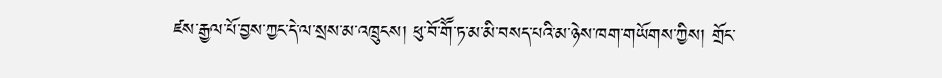ཛས་རྒྱལ་པོ་བྱས་ཀྱང་དེ་ལ་སྲས་མ་འཁྲུངས། ཕུ་བོ་གཽ་ཏ་མ་མི་བསད་པའི་མ་ཉེས་ཁག་གཡོགས་ཀྱིས། གྲོང་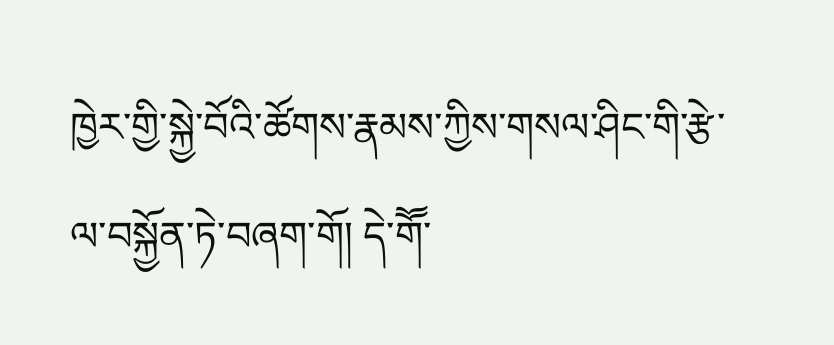ཁྱེར་གྱི་སྐྱེ་བོའི་ཚོགས་རྣམས་ཀྱིས་གསལ་ཤིང་གི་རྩེ་ལ་བསྐྱོན་ཏེ་བཞག་གོ། དེ་གཽ་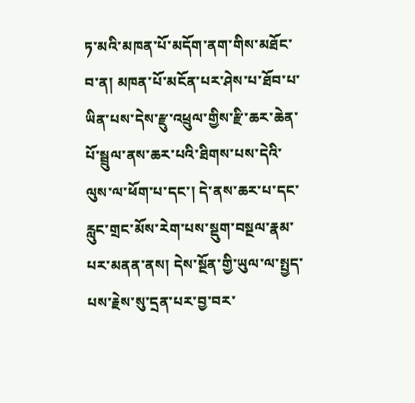ཏ་མའི་མཁན་པོ་མདོག་ནག་གིས་མཐོང་བ་ན། མཁན་པོ་མངོན་པར་ཤེས་པ་ཐོབ་པ་ཡིན་པས་དེས་རྫུ་འཕྲུལ་གྱིས་རྫི་ཆར་ཆེན་པོ་སྦྲུལ་ནས་ཆར་པའི་ཐིགས་པས་དེའི་ལུས་ལ་ཕོག་པ་དང་། དེ་ནས་ཆར་པ་དང་རླུང་གྲང་མོས་རེག་པས་སྡུག་བསྔལ་རྣམ་པར་མནན་ནས། དེས་སྔོན་གྱི་ཡུལ་ལ་སྤྱད་པས་རྗེས་སུ་དྲན་པར་བྱ་བར་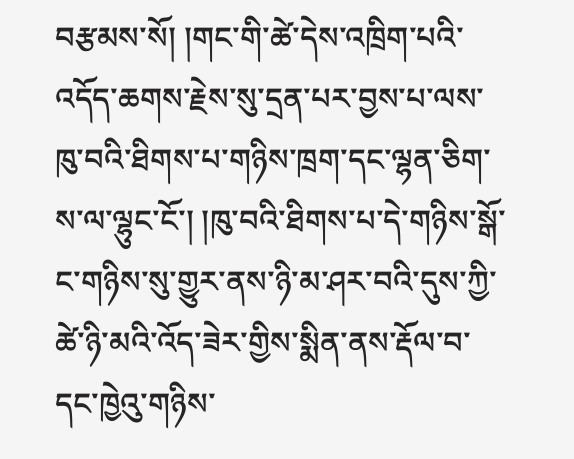བརྩམས་སོ། །གང་གི་ཚེ་དེས་འཁྲིག་པའི་འདོད་ཆགས་རྗེས་སུ་དྲན་པར་བྱས་པ་ལས་ཁུ་བའི་ཐིགས་པ་གཉིས་ཁྲག་དང་ལྷན་ཅིག་ས་ལ་ལྷུང་ངོ་། །ཁུ་བའི་ཐིགས་པ་དེ་གཉིས་སྒོ་ང་གཉིས་སུ་གྱུར་ནས་ཉི་མ་ཤར་བའི་དུས་ཀྱི་ཚེ་ཉི་མའི་འོད་ཟེར་གྱིས་སྨིན་ནས་རྡོལ་བ་དང་ཁྱེའུ་གཉིས་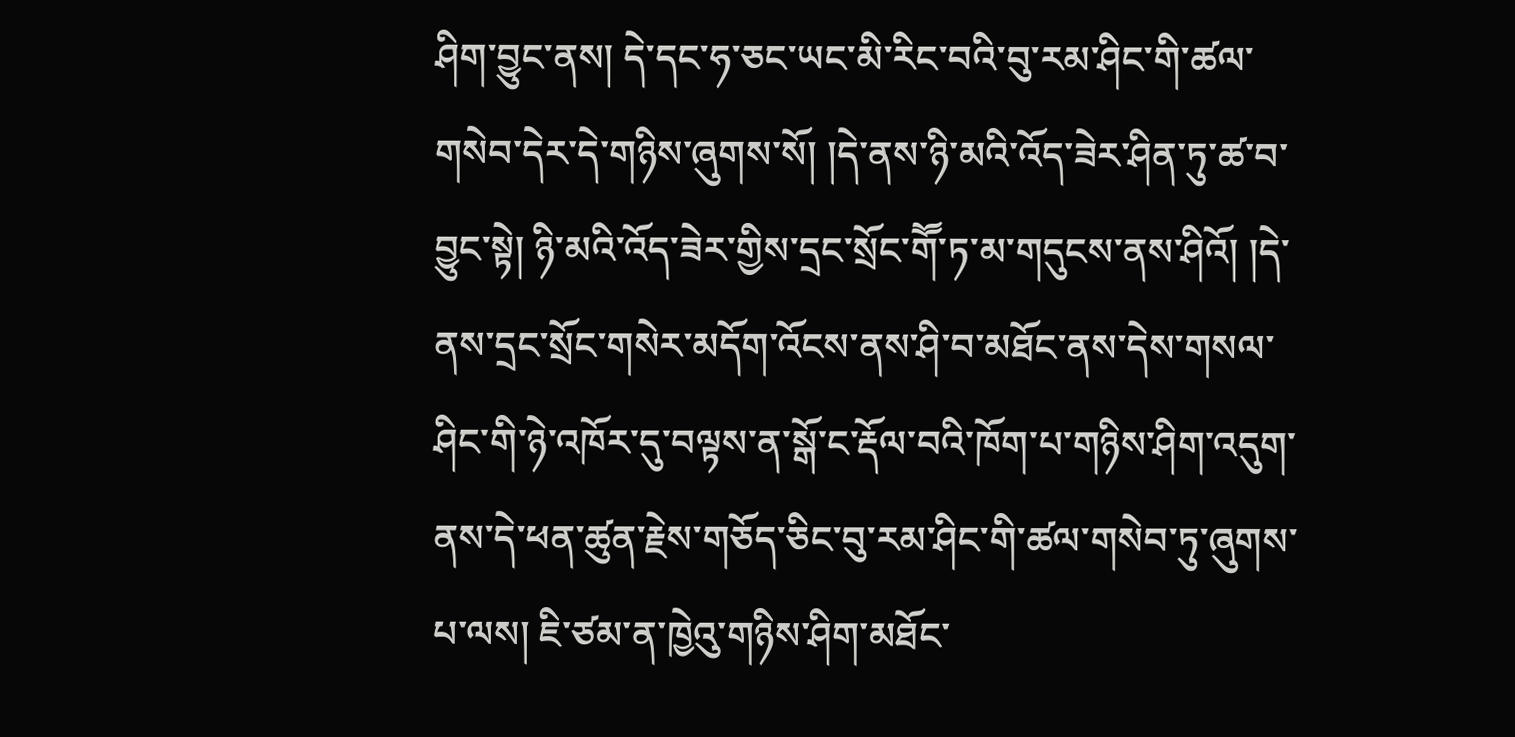ཤིག་བྱུང་ནས། དེ་དང་ཧ་ཅང་ཡང་མི་རིང་བའི་བུ་རམ་ཤིང་གི་ཚལ་གསེབ་དེར་དེ་གཉིས་ཞུགས་སོ། །དེ་ནས་ཉི་མའི་འོད་ཟེར་ཤིན་ཏུ་ཚ་བ་བྱུང་སྟེ། ཉི་མའི་འོད་ཟེར་གྱིས་དྲང་སྲོང་གཽ་ཏ་མ་གདུངས་ནས་ཤིའོ། །དེ་ནས་དྲང་སྲོང་གསེར་མདོག་འོངས་ནས་ཤི་བ་མཐོང་ནས་དེས་གསལ་ཤིང་གི་ཉེ་འཁོར་དུ་བལྟས་ན་སྒོ་ང་རྡོལ་བའི་ཁོག་པ་གཉིས་ཤིག་འདུག་ནས་དེ་ཕན་ཚུན་རྗེས་གཅོད་ཅིང་བུ་རམ་ཤིང་གི་ཚལ་གསེབ་ཏུ་ཞུགས་པ་ལས། ཇི་ཙམ་ན་ཁྱེའུ་གཉིས་ཤིག་མཐོང་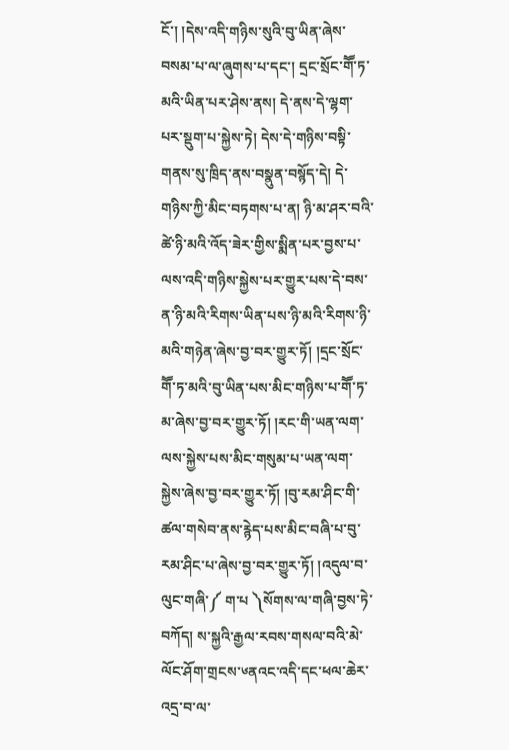ངོ་། །དེས་འདི་གཉིས་སུའི་བུ་ཡིན་ཞེས་བསམ་པ་ལ་ཞུགས་པ་དང་། དྲང་སྲོང་གཽ་ཏ་མའི་ཡིན་པར་ཤེས་ནས། དེ་ནས་དེ་ལྷག་པར་སྡུག་པ་སྐྱེས་ཏེ། དེས་དེ་གཉིས་བསྟི་གནས་སུ་ཁྲིད་ནས་བསྣུན་བསྙོད་དེ། དེ་གཉིས་ཀྱི་མིང་བཏགས་པ་ན། ཉི་མ་ཤར་བའི་ཚེ་ཉི་མའི་འོད་ཟེར་གྱིས་སྨིན་པར་བྱས་པ་ལས་འདི་གཉིས་སྐྱེས་པར་གྱུར་པས་དེ་བས་ན་ཉི་མའི་རིགས་ཡིན་པས་ཉི་མའི་རིགས་ཉི་མའི་གཉེན་ཞེས་བྱ་བར་གྱུར་ཏོ། །དྲང་སྲོང་གཽ་ཏ་མའི་བུ་ཡིན་པས་མིང་གཉིས་པ་གཽ་ཏ་མ་ཞེས་བྱ་བར་གྱུར་ཏོ། །རང་གི་ཡན་ལག་ལས་སྐྱེས་པས་མིང་གསུམ་པ་ཡན་ལག་སྐྱེས་ཞེས་བྱ་བར་གྱུར་ཏོ། །བུ་རམ་ཤིང་གི་ཚལ་གསེབ་ནས་རྙེད་པས་མིང་བཞི་པ་བུ་རམ་ཤིང་པ་ཞེས་བྱ་བར་གྱུར་ཏོ། །འདུལ་བ་ལུང་གཞི་༼ ག་པ ༽སོགས་ལ་གཞི་བྱས་ཏེ་བཀོད། ས་སྐྱའི་རྒྱལ་རབས་གསལ་བའི་མེ་ལོང་ཤོག་གྲངས་༦ནའང་འདི་དང་ཕལ་ཆེར་འདྲ་བ་ལ་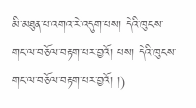མི་མཐུན་པ་འགའ་རེ་འདུག་པས། དེའི་ཁུངས་གང་ལ་བཅོལ་བརྟག་པར་བྱའོ། པས། དེའི་ཁུངས་གང་ལ་བཅོལ་བརྟག་པར་བྱའོ། །)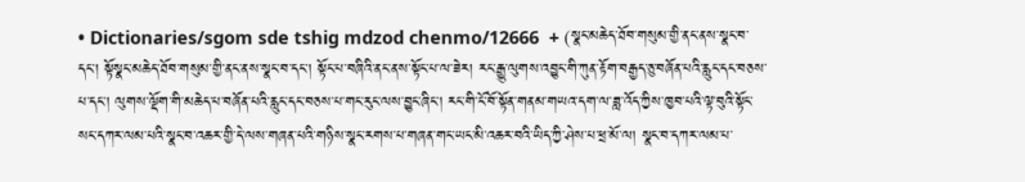• Dictionaries/sgom sde tshig mdzod chenmo/12666  + (སྣང་མཆེད་ཐོབ་གསུམ་གྱི་ནང་ནས་སྣང་བ་དང་། སྟོསྣང་མཆེད་ཐོབ་གསུམ་གྱི་ནང་ནས་སྣང་བ་དང་། སྟོང་པ་བཞིའི་ནང་ནས་སྟོང་པ་ལ་ཟེར། རང་རྒྱུ་ལུགས་འབྱུང་གི་ཀུན་རྟོག་བརྒྱད་ཅུ་བཞོན་པའི་རླུང་དང་བཅས་པ་དང་། ལུགས་ལྡོག་གི་མཆེད་པ་བཞོན་པའི་རླུང་དང་བཅས་པ་གང་རུང་ལས་བྱུང་ཞིང་། རང་གི་ངོ་བོ་སྟོན་གནམ་གཡའ་དག་ལ་ཟླ་འོད་ཀྱིས་ཁྱབ་པའི་ལྟ་བུའི་སྟོང་སང་དཀར་ལམ་པའི་སྣང་བ་འཆར་གྱི་དེ་ལས་གཞན་པའི་གཉིས་སྣང་རགས་པ་གཞན་གང་ཡང་མི་འཆར་བའི་ཡིད་ཀྱི་ཤེས་པ་ཕྲ་མོ་ལ། སྣང་བ་དཀར་ལམ་པ་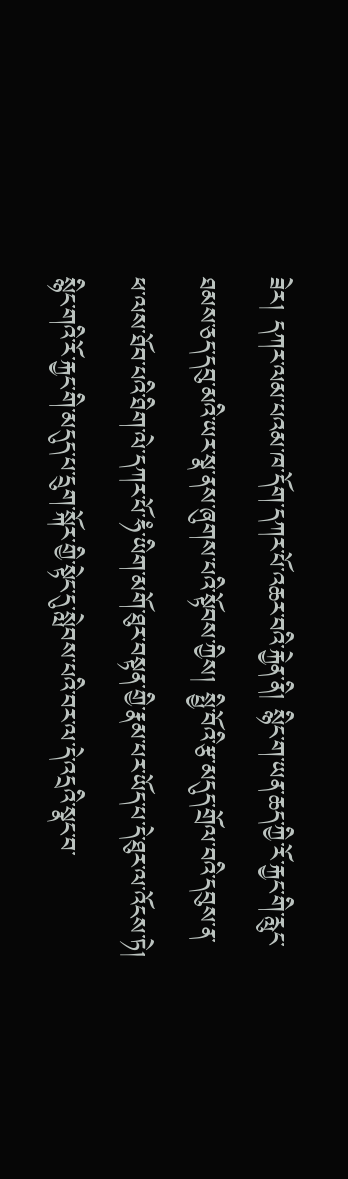ཟེར། དཀར་ལམ་པའམ་ཁ་དོག་དཀར་པོ་འཆར་བའི་རྐྱེན་ནི། སྙིང་ག་ཡན་ཆད་ཀྱི་རོ་རྐྱང་གི་རླུང་ཐམས་ཅད་དབུ་མའི་ཡར་སྣ་ནས་ཞུགས་པའི་སྟོབས་ཀྱིས། སྤྱི་བོའི་རྩ་མདུད་གྲོལ་བའི་དབུས་ན་ཕ་ལས་ཐོབ་པའི་ཐིག་ལེ་དཀར་པོ་ཧཾ་ཡིག་མགོ་ཐུར་བསྟན་གྱི་རྣམ་པར་ཡོད་པ་དེ་ཐུར་ལ་འོངས་ཏེ། སྙིང་གའི་རོ་རྐྱང་གི་མདུད་པ་དྲུག་སྐོར་གྱི་སྟེང་དུ་སླེབས་པའི་བར་ལ་དེ་འདྲའི་སྣང་བ་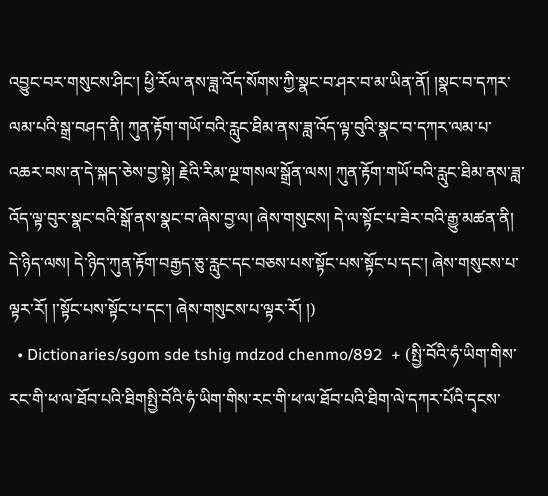འབྱུང་བར་གསུངས་ཤིང་། ཕྱི་རོལ་ནས་ཟླ་འོད་སོགས་ཀྱི་སྣང་བ་ཤར་བ་མ་ཡིན་ནོ། །སྣང་བ་དཀར་ལམ་པའི་སྒྲ་བཤད་ནི། ཀུན་རྟོག་གཡོ་བའི་རླུང་ཐིམ་ནས་ཟླ་འོད་ལྟ་བུའི་སྣང་བ་དཀར་ལམ་པ་འཆར་བས་ན་དེ་སྐད་ཅེས་བྱ་སྟེ། རྗེའི་རིམ་ལྔ་གསལ་སྒྲོན་ལས། ཀུན་རྟོག་གཡོ་བའི་རླུང་ཐིམ་ནས་ཟླ་འོད་ལྟ་བུར་སྣང་བའི་སྒོ་ནས་སྣང་བ་ཞེས་བྱ་ལ། ཞེས་གསུངས། དེ་ལ་སྟོང་པ་ཟེར་བའི་རྒྱུ་མཚན་ནི། དེ་ཉིད་ལས། དེ་ཉིད་ཀུན་རྟོག་བརྒྱད་ཅུ་རླུང་དང་བཅས་པས་སྟོང་པས་སྟོང་པ་དང་། ཞེས་གསུངས་པ་ལྟར་རོ། །་སྟོང་པས་སྟོང་པ་དང་། ཞེས་གསུངས་པ་ལྟར་རོ། །)
  • Dictionaries/sgom sde tshig mdzod chenmo/892  + (སྤྱི་བོའི་ཧཾ་ཡིག་གིས་རང་གི་ཕ་ལ་ཐོབ་པའི་ཐིགསྤྱི་བོའི་ཧཾ་ཡིག་གིས་རང་གི་ཕ་ལ་ཐོབ་པའི་ཐིག་ལེ་དཀར་པོའི་དྭངས་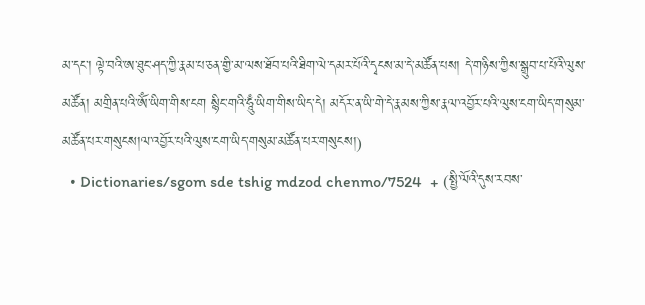མ་དང་། ལྟེ་བའི་ཨ་ཐུང་ཤད་ཀྱི་རྣམ་པ་ཅན་གྱི་མ་ལས་ཐོབ་པའི་ཐིག་ལེ་དམར་པོའི་དྭངས་མ་དེ་མཚོན་པས། དེ་གཉིས་ཀྱིས་སྒྲུབ་པ་པོའི་ལུས་མཚོན། མགྲིན་པའི་ༀ་ཡིག་གིས་ངག སྙིང་གའི་ཧཱུྃ་ཡིག་གིས་ཡིད་དེ། མདོར་ན་ཡི་གེ་དེ་རྣམས་ཀྱིས་རྣལ་འབྱོར་པའི་ལུས་ངག་ཡིད་གསུམ་མཚོན་པར་གསུངས།ལ་འབྱོར་པའི་ལུས་ངག་ཡིད་གསུམ་མཚོན་པར་གསུངས།)
  • Dictionaries/sgom sde tshig mdzod chenmo/7524  + (སྤྱི་ལོའི་དུས་རབས་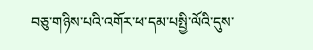བཅུ་གཉིས་པའི་འགོར་ཕ་དམ་པསྤྱི་ལོའི་དུས་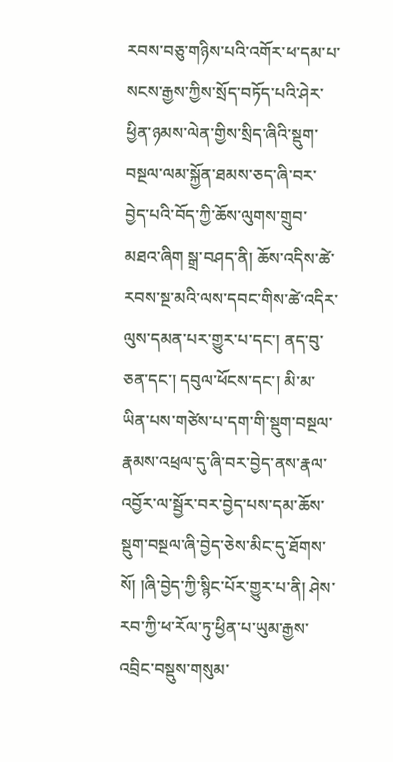རབས་བཅུ་གཉིས་པའི་འགོར་ཕ་དམ་པ་སངས་རྒྱས་ཀྱིས་སྲོད་བཏོད་པའི་ཤེར་ཕྱིན་ཉམས་ལེན་གྱིས་སྲིད་ཞིའི་སྡུག་བསྔལ་ལམ་སྐྱོན་ཐམས་ཅད་ཞི་བར་བྱེད་པའི་བོད་ཀྱི་ཆོས་ལུགས་གྲུབ་མཐའ་ཞིག སྒྲ་བཤད་ནི། ཆོས་འདིས་ཚེ་རབས་སྔ་མའི་ལས་དབང་གིས་ཚེ་འདིར་ལུས་དམན་པར་གྱུར་པ་དང་། ནད་བུ་ཅན་དང་། དབུལ་ཕོངས་དང་། མི་མ་ཡིན་པས་གཙེས་པ་དག་གི་སྡུག་བསྔལ་རྣམས་འཕྲལ་དུ་ཞི་བར་བྱེད་ནས་རྣལ་འབྱོར་ལ་སྦྱོར་བར་བྱེད་པས་དམ་ཆོས་སྡུག་བསྔལ་ཞི་བྱེད་ཅེས་མིང་དུ་ཐོགས་སོ། །ཞི་བྱེད་ཀྱི་སྙིང་པོར་གྱུར་པ་ནི། ཤེས་རབ་ཀྱི་ཕ་རོལ་ཏུ་ཕྱིན་པ་ཡུམ་རྒྱས་འབྲིང་བསྡུས་གསུམ་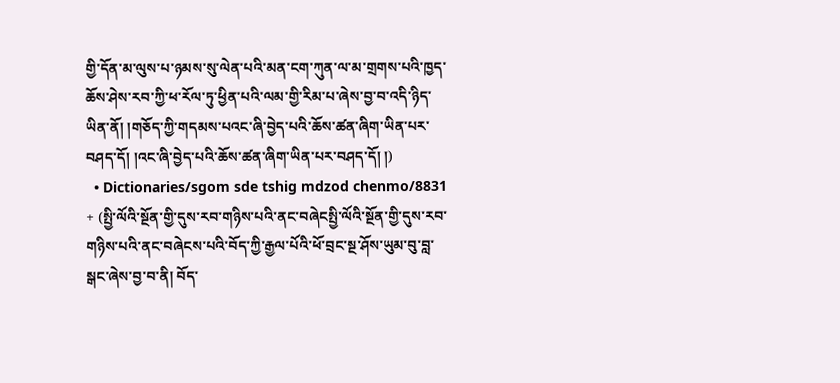གྱི་དོན་མ་ལུས་པ་ཉམས་སུ་ལེན་པའི་མན་ངག་ཀུན་ལ་མ་གྲགས་པའི་ཁྱད་ཆོས་ཤེས་རབ་ཀྱི་ཕ་རོལ་ཏུ་ཕྱིན་པའི་ལམ་གྱི་རིམ་པ་ཞེས་བྱ་བ་འདི་ཉིད་ཡིན་ནོ། །གཅོད་ཀྱི་གདམས་པའང་ཞི་བྱེད་པའི་ཆོས་ཚན་ཞིག་ཡིན་པར་བཤད་དོ། །འང་ཞི་བྱེད་པའི་ཆོས་ཚན་ཞིག་ཡིན་པར་བཤད་དོ། །)
  • Dictionaries/sgom sde tshig mdzod chenmo/8831  + (སྤྱི་ལོའི་སྔོན་གྱི་དུས་རབ་གཉིས་པའི་ནང་བཞེངསྤྱི་ལོའི་སྔོན་གྱི་དུས་རབ་གཉིས་པའི་ནང་བཞེངས་པའི་བོད་ཀྱི་རྒྱལ་པོའི་ཕོ་བྲང་སྔ་ཤོས་ཡུམ་བུ་བླ་སྒང་ཞེས་བྱ་བ་ནི། བོད་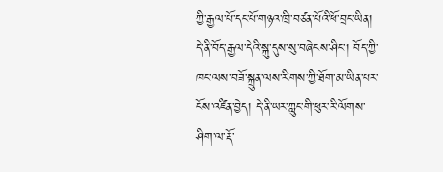ཀྱི་རྒྱལ་པོ་དང་པོ་གཉའ་ཁྲི་བཙན་པོའི་ཕོ་བྲང་ཡིན། དེ་ནི་བོད་རྒྱལ་དེའི་སྐུ་དུས་སུ་བཞེངས་ཤིང་། བོད་ཀྱི་ཁང་ལས་བཟོ་སྐྲུན་ལས་རིགས་ཀྱི་ཐོག་མ་ཡིན་པར་ངོས་འཛིན་བྱེད། དེ་ནི་ཡར་ཀླུང་གི་ཕུར་རི་ལོགས་ཤིག་ལ་རྡོ་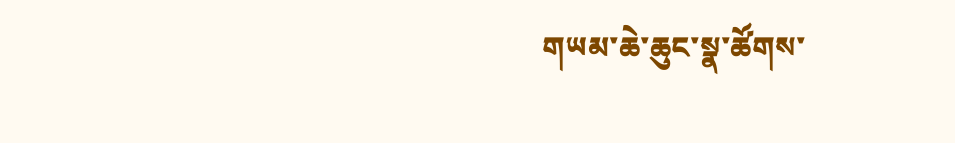གཡམ་ཆེ་ཆུང་སྣ་ཚོགས་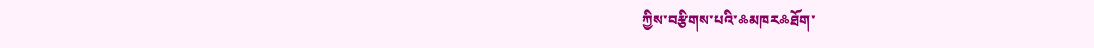ཀྱིས་བརྩིགས་པའི་༜མཁར༜ཐོག་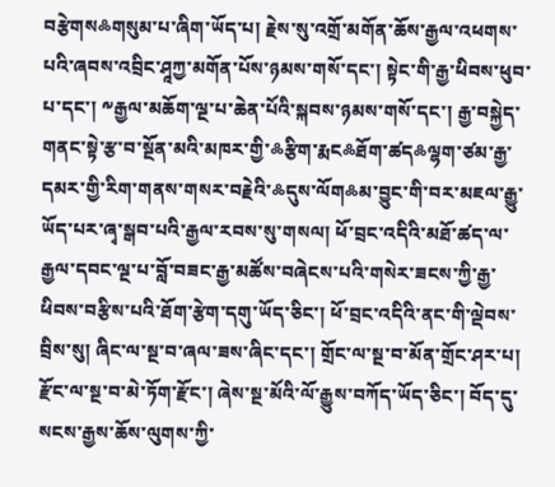བརྩེགས༜གསུམ་པ་ཞིག་ཡོད་པ། རྗེས་སུ་འགྲོ་མགོན་ཆོས་རྒྱལ་འཕགས་པའི་ཞབས་འབྲིང་ཤཱཀྱ་མགོན་པོས་ཉམས་གསོ་དང་། སྟེང་གི་རྒྱ་ཕིབས་ཕུབ་པ་དང་། ༸རྒྱལ་མཆོག་ལྔ་པ་ཆེན་པོའི་སྐབས་ཉམས་གསོ་དང་། རྒྱ་བསྐྱེད་གནང་སྟེ་རྩ་བ་སྔོན་མའི་མཁར་གྱི་༜རྩིག་རྨང༜ཐོག་ཚད༜ལྷག་ཙམ་རྒྱ་དམར་གྱི་རིག་གནས་གསར་བརྗེའི་༜དུས་ལོག༜མ་བྱུང་གི་བར་མཇལ་རྒྱུ་ཡོད་པར་ཞྭ་སྒབ་པའི་རྒྱལ་རབས་སུ་གསལ། ཕོ་བྲང་འདིའི་མཐོ་ཚད་ལ་རྒྱལ་དབང་ལྔ་པ་བློ་བཟང་རྒྱ་མཚོས་བཞེངས་པའི་གསེར་ཟངས་ཀྱི་རྒྱ་ཕིབས་བརྩིས་པའི་ཐོག་རྩེག་དགུ་ཡོད་ཅིང་། ཕོ་བྲང་འདིའི་ནང་གི་ལྡེབས་བྲིས་སུ། ཞིང་ལ་སྔ་བ་ཞལ་ཟས་ཞིང་དང་། གྲོང་ལ་སྔ་བ་མོན་གྲོང་ཤར་པ། རྫོང་ལ་སྔ་བ་མེ་ཏོག་རྫོང་། ཞེས་སྔ་མོའི་ལོ་རྒྱུས་བཀོད་ཡོད་ཅིང་། བོད་དུ་སངས་རྒྱས་ཆོས་ལུགས་ཀྱི་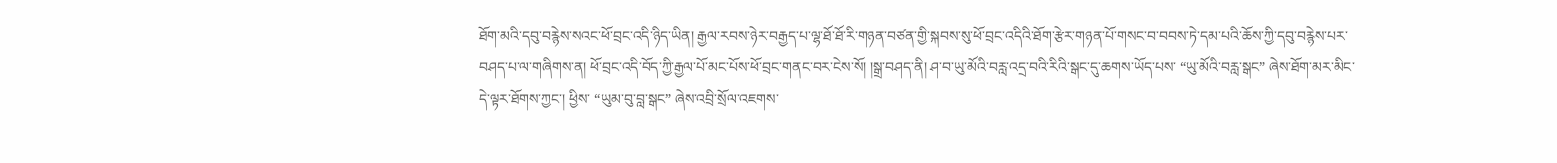ཐོག་མའི་དབུ་བརྙེས་སའང་ཕོ་བྲང་འདི་ཉིད་ཡིན། རྒྱལ་རབས་ཉེར་བརྒྱད་པ་ལྷ་ཐོ་ཐོ་རི་གཉན་བཙན་གྱི་སྐབས་སུ་ཕོ་བྲང་འདིའི་ཐོག་རྩེར་གཉན་པོ་གསང་བ་བབས་ཏེ་དམ་པའི་ཆོས་ཀྱི་དབུ་བརྙེས་པར་བཤད་པ་ལ་གཞིགས་ན། ཕོ་བྲང་འདི་བོད་ཀྱི་རྒྱལ་པོ་མང་པོས་ཕོ་བྲང་གནང་བར་ངེས་སོ། །སྒྲ་བཤད་ནི། ཤ་བ་ཡུ་མོའི་བརླ་འདྲ་བའི་རིའི་སྒང་དུ་ཆགས་ཡོད་པས་ “ཡུ་མོའི་བརླ་སྒང” ཞེས་ཐོག་མར་མིང་དེ་ལྟར་ཐོགས་ཀྱང་། ཕྱིས་ “ཡུམ་བུ་བླ་སྒང” ཞེས་འབྲི་སྲོལ་འཇགས་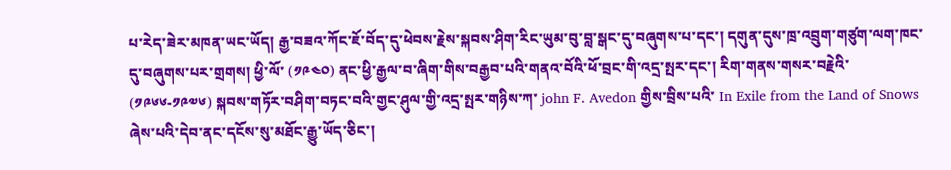པ་རེད་ཟེར་མཁན་ཡང་ཡོད། རྒྱ་བཟའ་ཀོང་ཇོ་བོད་དུ་ཕེབས་རྗེས་སྐབས་ཤིག་རིང་ཡུམ་བུ་བླ་སྒང་དུ་བཞུགས་པ་དང་། དགུན་དུས་ཁྲ་འབྲུག་གཙུག་ལག་ཁང་དུ་བཞུགས་པར་གྲགས། ཕྱི་ལོ་ (༡༩༤༠) ནང་ཕྱི་རྒྱལ་བ་ཞིག་གིས་བརྒྱབ་པའི་གནའ་བོའི་ཕོ་བྲང་གི་འདྲ་སྤར་དང་། རིག་གནས་གསར་བརྗེའི་ (༡༩༦༦-༡༩༧༦) སྐབས་གཏོར་བཤིག་བཏང་བའི་གྱང་ཤུལ་གྱི་འདྲ་སྤར་གཉིས་ཀ་ john F. Avedon གྱིས་བྲིས་པའི་ In Exile from the Land of Snows ཞེས་པའི་དེབ་ནང་དངོས་སུ་མཐོང་རྒྱུ་ཡོད་ཅིང་།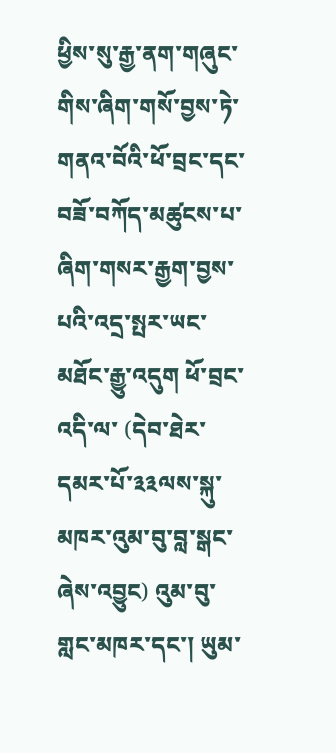ཕྱིས་སུ་རྒྱ་ནག་གཞུང་གིས་ཞིག་གསོ་བྱས་ཏེ་གནའ་བོའི་ཕོ་བྲང་དང་བཟོ་བཀོད་མཚུངས་པ་ཞིག་གསར་རྒྱག་བྱས་པའི་འདྲ་སྤར་ཡང་མཐོང་རྒྱུ་འདུག ཕོ་བྲང་འདི་ལ་ (དེབ་ཐེར་དམར་པོ་༣༣ལས་སྐུ་མཁར་འུམ་བུ་བླ་སྒང་ཞེས་འབྱུང) འུམ་བུ་གླང་མཁར་དང་། ཡུམ་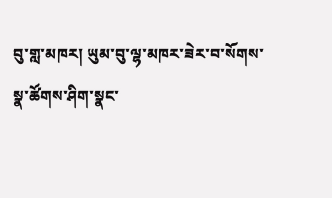བུ་གླ་མཁར། ཡུམ་བུ་ལྷ་མཁར་ཟེར་བ་སོགས་སྣ་ཚོགས་ཤིག་སྣང་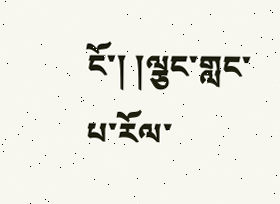ངོ་། །ལྕང་གླང་པ་རོལ་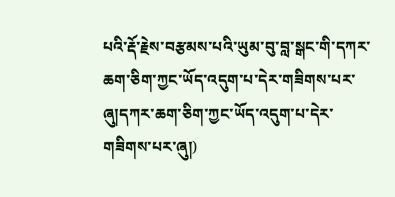པའི་རྡོ་རྗེས་བརྩམས་པའི་ཡུམ་བུ་བླ་སྒང་གི་དཀར་ཆག་ཅིག་ཀྱང་ཡོད་འདུག་པ་དེར་གཟིགས་པར་ཞུ།དཀར་ཆག་ཅིག་ཀྱང་ཡོད་འདུག་པ་དེར་གཟིགས་པར་ཞུ།)